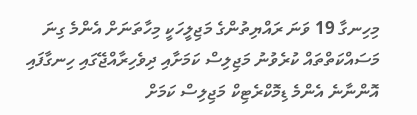މިހިނގާ 19 ވަނަ ރައްޔިތުންގެ މަޖިލީހަކީ މިހާތަނަށް އެންމެ ގިނަ މަސައްކަތްތައް ކުރެވުނު މަޖިލިސް ކަމަށާއި ދިވެހިރާއްޖޭގައި ހިނގާފައި އޮންނާނެ އެންމެ ޑިމޮކްރެޓިކް މަޖިލިސް ކަމަށް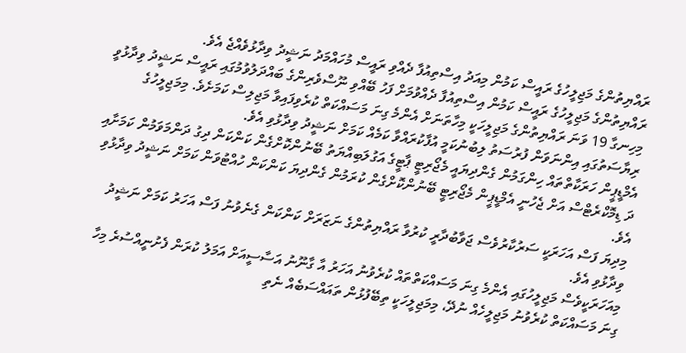ރައްޔިތުންގެ މަޖިލީހުގެ ރައީސް ކަމުން މިއަދު އިސްތިއުފާ ދެއްވި ރައީސް މުހައްމަދު ނަޝީދު ވިދާޅުވެއްޖެ އެވެ.
ރައްޔިތުންގެ މަޖިލީހުގެ ރައީސް ކަމުން އިސްތިއުފާ ދެއްވުމަށް ފަހު ބޭއްވި ނޫސްވެރިންގެ ބައްދަލުވުމުގައި ރައީސް ނަޝީދު ވިދާޅުވީ މިހިނގާ 19 ވަނަ ރައްޔިތުންގެ މަޖިލީހަކީ މިހާތަނަށް އެންމެ ގިނަ މަސައްކަތް ކުރެވިފައިވާ މަޖިލިސް ކަމަށެވެ. މިމަޖިލީހުގެ ރިޔާސަތުގައި އިންނަވަން ފުރުސަތު ލިބުނުކަމީ އުފާކުރައްވާ ކަމެއް ކަމަށް ނަޝީދު ވިދާޅުވި އެވެ.
އެމްޑީޕީން ހަރަކާތްތައް ހިންގަމުން ގެންދިޔައީ މެޖޯރިޓީ ޕާޓީގެ އަގުލަބިއްޔަތު ބޭނުންކޮށްގެން ކަންކަން ދިގު ދަންމަވަމުން ކަމަށާއި ދަ ޑިމޮކްރެޓްސް އަށް ޖެހުނީ އެމްޑީޕީން މެޖޯރިޓީ ބޭނުންކޮށްގެން ކުރަމުން ގެންދިޔަ ކަންކަން ހުއްޓުވަން ކަމަށް ނަޝީދު ވިދާޅުވި އެވެ.
މިދިޔަ ފަސް އަހަރަކީ ސަރުކާރުވެސް ޖަވާބުދާރީ ކުރުވާ ރައްޔިތުންގެ ނަޒަރަށް ކަންކަން ގެނެވުނު ފަސް އަހަރު ކަމަށް ނަޝީދު ވިދާޅުވި އެވެ.
މިއަހަރަކީވެސް މަޖިލީހުގައި އެންމެ ގިނަ މަސައްކަތްތައް ކުރެވުނު އަހަރު އާ ގާނޫނު އަސާސީއަށް އަމަލު ކުރަން ފެށުނީއްސުރެ މިހާ ގިނަ މަސައްކަތް ކުރެވުނު މަޖިލީހެއް ނުދޭ، މިމަޖިލީހަކީ ތިބޭފުޅުން ތައައްސަބެއް ނެތި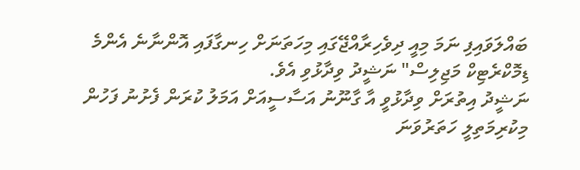ބައްލަވައިފި ނަމަ މިއީ ދިވެހިރާއްޖޭގައި މިހަތަނަށް ހިނގާފައި އޮންނާނެ އެންމެ ޑިމޮކްރެޓިކް މަޖިލިސް" ނަޝީދު ވިދާޅުވި އެވެ.
ނަޝީދު އިތުރަށް ވިދާޅުވީ އާ ގާނޫނު އަސާސީއަށް އަމަލު ކުރަން ފެށުނު ފަހުން މިކުރިމަތިލީ ހަތަރުވަނަ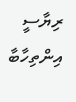ރިޔާސީ އިންތިހާބާ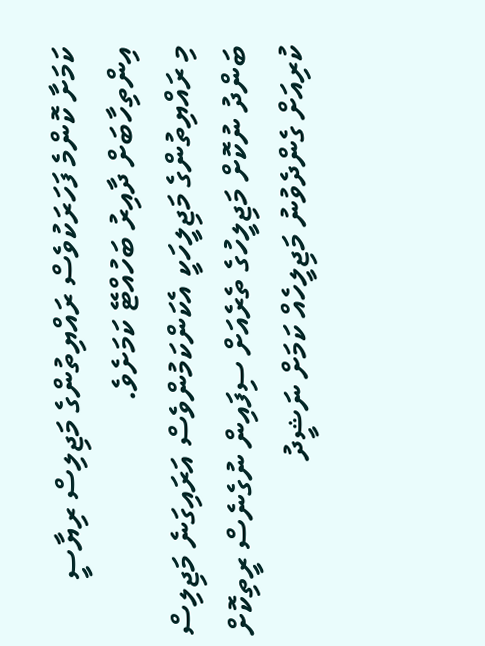ކަމަށާ ކޮންމެ ފަހަރަކުވެސް ރައްޔިތުންގެ މަޖިލިސް ރިޔާސީ އިންތިހާބަށް ދާއިރު ބަހުއްޓޭ ކަމަށެވެ.
މި ރައްޔިތުންގެ މަޖިލީހަކީ އެކަންކަމުންވެސް އަރައިގަނެ މަޖިލިސް ބަންދު ނުކޮށް މަޖިލީހުގެ ތެރެއަށް ސިފައިން ނުގެނެސް ރީތިކޮށް ކުރިއަށް ގެންދެވުނު މަޖިލީހެއް ކަމަށް ނަޝީދު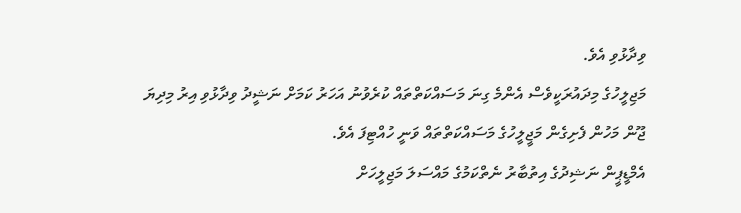ވިދާޅުވި އެވެ.
މަޖިލީހުގެ މިދައުރަކީވެސް އެންމެ ގިނަ މަސައްކަތްތައް ކުރެވުނު އަހަރު ކަމަށް ނަޝީދު ވިދާޅުވި އިރު މިދިޔަ ޖޫން މަހުން ފެށިގެން މަޖީލީހުގެ މަސައްކަތްތައް ވަނީ ހުއްޓިފަ އެވެ.
އެމްޑީޕީން ނަޝިދުގެ އިތުބާރު ނެތްކަމުގެ މައްސަލަ މަޖިލީހަށް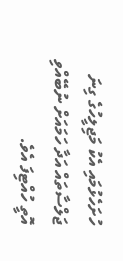ހުށަހެޅުމައި އެކު މަޖިލީހުގެ ގިނަ ޖަލްސާތައް އަދާ ހަމައަށް ނުބޭއްވި އޮތީ ހުއްޓިފަ އެވެ.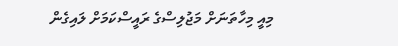މިއީ މިހާތަނަށް މަޖުލިސްގެ ރައީސްކަމަށް ލައިގެން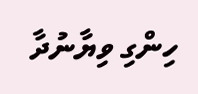ހިންގި ވިޔާނުދާ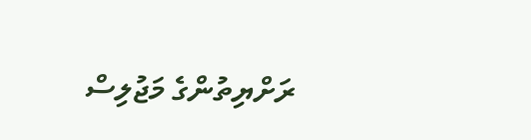ރަށްޔިތުންގެ މަޖުލިސް